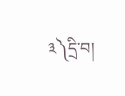༣༽དྲི་བ།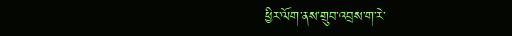ཕྱིར་ལོག་ནས་གྲུབ་འབྲས་ག་རེ་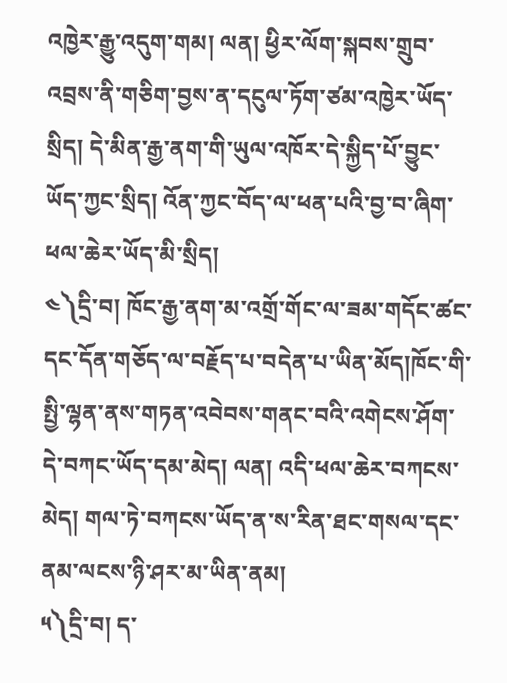འཁྱེར་རྒྱུ་འདུག་གམ། ལན། ཕྱིར་ལོག་སྐབས་གྲུབ་འབྲས་ནི་གཅིག་བྱས་ན་དངུལ་ཏོག་ཙམ་འཁྱེར་ཡོད་སྲིད། དེ་མིན་རྒྱ་ནག་གི་ཡུལ་འཁོར་དེ་སྐྱིད་པོ་བྱུང་ཡོད་ཀྱང་སྲིད། འོན་ཀྱང་བོད་ལ་ཕན་པའི་བྱ་བ་ཞིག་ཕལ་ཆེར་ཡོད་མི་སྲིད།
༤༽དྲི་བ། ཁོང་རྒྱ་ནག་མ་འགྲོ་གོང་ལ་ཟམ་གདོང་ཚང་དང་དོན་གཅོད་ལ་བརྗོད་པ་བདེན་པ་ཡིན་མོད།ཁོང་གི་སྤྱི་ལྷན་ནས་གཏན་འབེབས་གནང་བའི་འགེངས་ཤོག་དེ་བཀང་ཡོད་དམ་མེད། ལན། འདི་ཕལ་ཆེར་བཀངས་མེད། གལ་ཏེ་བཀངས་ཡོད་ན་ས་རིན་ཐང་གསལ་དང་ནམ་ལངས་ཉི་ཤར་མ་ཡིན་ནམ།
༥༽དྲི་བ། ད་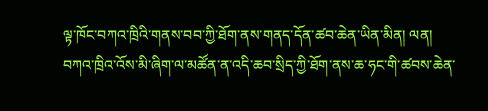ལྟ་ཁོང་བཀའ་ཁྲིའི་གནས་བབ་ཀྱི་ཐོག་ནས་གནད་དོན་ཚབ་ཆེན་ཡིན་མིན། ལན། བཀའ་ཁྲིའ་འོས་མི་ཞིག་ལ་མཚོན་ན་འདི་ཆབ་སྲིད་ཀྱི་ཐོག་ནས་ཆ་ཧང་གི་ཚབས་ཆེན་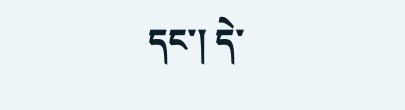དང་། དེ་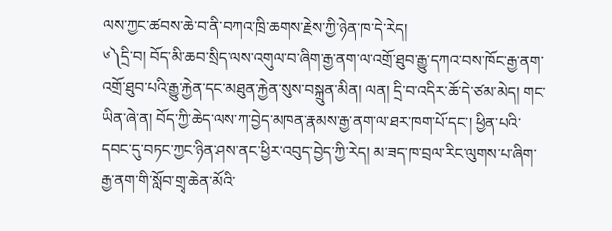ལས་ཀྱང་ཚབས་ཆེ་བ་ནི་བཀའ་ཁྲི་ཆགས་རྗེས་ཀྱི་ཉེན་ཁ་དེ་རེད།
༦༽དྲི་བ། བོད་མི་ཆབ་སྲིད་ལས་འགུལ་བ་ཞིག་རྒྱ་ནག་ལ་འགྲོ་ཐུབ་རྒྱུ་དཀའ་བས་ཁོང་རྒྱ་ནག་འགྲོ་ཐུབ་པའི་རྒྱུ་རྐྱེན་དང་མཐུན་རྐྱེན་སུས་བསྐྲུན་མིན། ལན། དྲི་བ་འདིར་ཆོ་དེ་ཙམ་མེད། གང་ཡིན་ཞེ་ན། བོད་ཀྱི་ཆེད་ལས་ཀ་བྱེད་མཁན་རྣམས་རྒྱ་ནག་ལ་ཐར་ཁག་པོ་དང་། ཕྱིན་པའི་དབང་དུ་བཏང་ཀྱང་ཉིན་ཤས་ནང་ཕྱིར་འབུད་བྱེད་ཀྱི་རེད། མ་ཟད་ཁ་བྲལ་རིང་ལུགས་པ་ཞིག་རྒྱ་ནག་གི་སློབ་གྲྭ་ཆེན་མོའི་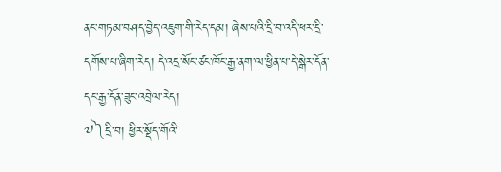ནང་གཏམ་བཤད་བྱེད་འཇུག་གི་རེད་དམ། ཞེས་པའི་དྲི་བ་འདི་ཕར་དྲི་དགོས་པ་ཞིག་རེད། དེ་འདྲ་སོང་ཙང་ཁོང་རྒྱ་ནག་ལ་ཕྱིན་པ་དེ་སྒེར་དོན་དང་རྒྱ་དོན་ཟུང་འབྲེལ་རེད།
༧༽དྲི་བ། ཕྱིར་སྡོད་གོའི་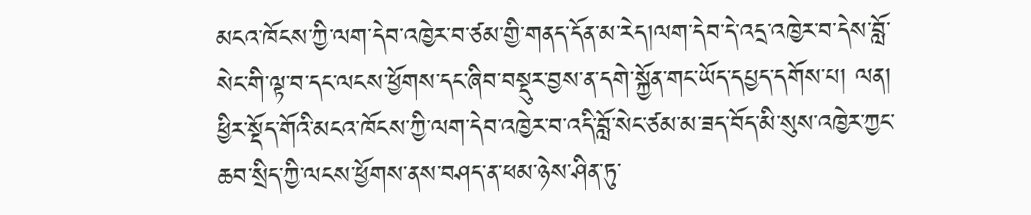མངའ་ཁོངས་ཀྱི་ལག་དེབ་འཁྱེར་བ་ཙམ་གྱི་གནད་དོན་མ་རེད།ལག་དེབ་དེ་འདྲ་འཁྱེར་བ་དེས་བློ་སེང་གི་ལྟ་བ་དང་ལངས་ཕྱོགས་དང་ཞིབ་བསྡུར་བྱས་ན་དགེ་སྐྱོན་གང་ཡོད་དཔྱད་དགོས་པ། ལན། ཕྱིར་སྡོད་གོའི་མངའ་ཁོངས་ཀྱི་ལག་དེབ་འཁྱེར་བ་འདི་བློ་སེང་ཙམ་མ་ཟད་བོད་མི་སུས་འཁྱེར་ཀྱང་ཆབ་སྲིད་ཀྱི་ལངས་ཕྱོགས་ནས་བཤད་ན་ཕམ་ཉེས་ཤིན་ཏུ་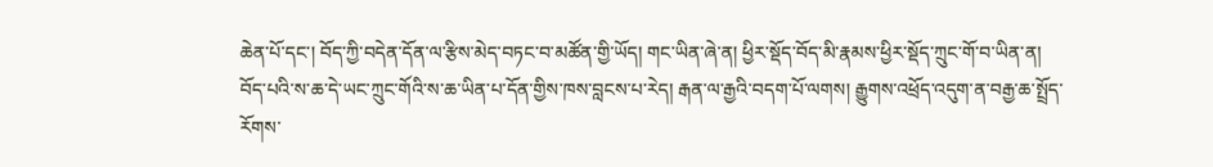ཆེན་པོ་དང་། བོད་ཀྱི་བདེན་དོན་ལ་རྩིས་མེད་བཏང་བ་མཚོན་གྱི་ཡོད། གང་ཡིན་ཞེ་ན། ཕྱིར་སྡོད་བོད་མི་རྣམས་ཕྱིར་སྡོད་ཀྲུང་གོ་བ་ཡིན་ན། བོད་པའི་ས་ཆ་དེ་ཡང་ཀྲུང་གོའི་ས་ཆ་ཡིན་པ་དོན་གྱིས་ཁས་བླངས་པ་རེད། རྒན་ལ་རྒྱའི་བདག་པོ་ལགས། རྒྱུགས་འཕྲོད་འདུག་ན་བརྒྱ་ཆ་སྤྲོད་རོགས་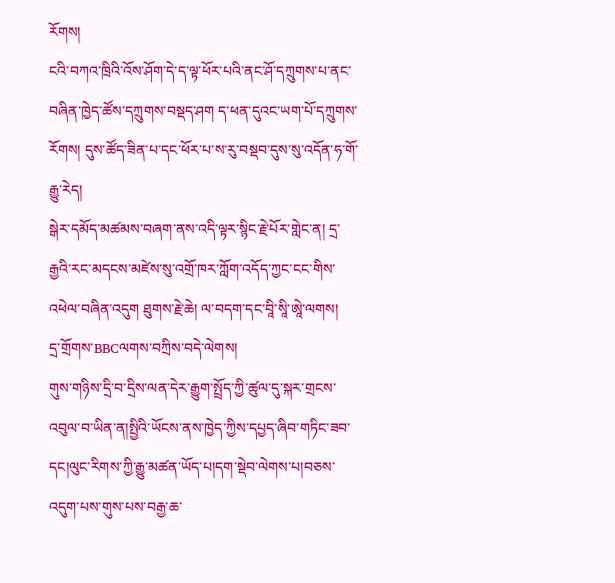རོགས།
ངའི་བཀའ་ཁྲིའི་འོས་ཤོག་དེ་ད་ལྟ་ཕོར་པའི་ནང་ཤོ་དཀྲུགས་པ་ནང་བཞིན་ཁྱེད་ཚོས་དཀྲུགས་བསྡད་ཤག ད་ཕན་དུའང་ཡག་པོ་དཀྲུགས་རོགས། དུས་ཚོད་ཟིན་པ་དང་ཕོར་པ་ས་རུ་བསྡབ་དུས་སུ་འདོན་ཧ་གོ་རྒྱུ་རེད།
སྒེར་དམོད་མཚམས་བཞག་ནས་འདི་ལྟར་སྙིང་རྗེ་པོར་གླེང་ན། དྲ་རྒྱའི་རང་མདངས་མཛེས་སུ་འགྲོ་ཁར་ཀློག་འདོད་ཀྱང་ངང་གིས་འཕེལ་བཞིན་འདུག ཐུགས་རྗེ་ཆེ། ལ་བདག་དང་བཱི་སཱི་ཨཱེ་ལགས།
དྲ་གྲོགས་BBCལགས་བཀྲིས་བདེ་ལེགས།
གུས་གཉིས་དྲི་བ་དྲིས་ལན་དེར་རྒྱུག་སྤྲོད་ཀྱི་ཚུལ་དུ་སྐར་གྲངས་འབུལ་བ་ཡིན་ན།སྤྱིའི་ཡོངས་ནས་ཁྱེད་ཀྱིས་དཔྱད་ཞིབ་གཏིང་ཟབ་དང།ལུང་རིགས་ཀྱི་རྒྱུ་མཚན་ཡོད་པ།དག་སྡེབ་ལེགས་པ།བཅས་འདུག་པས་གུས་པས་བརྒྱ་ཆ་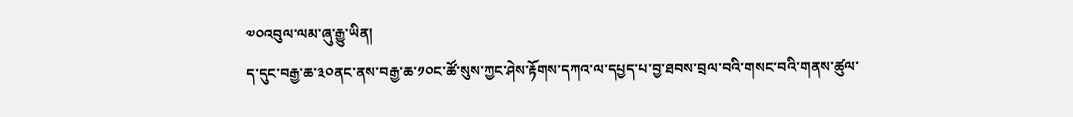༧༠འབུལ་ལམ་ཞུ་རྒྱུ་ཡིན།
ད་དུང་བརྒྱ་ཆ་༣༠ནང་ནས་བརྒྱ་ཆ་༡༠ང་ཚོ་སུས་ཀྱང་ཤེས་རྟོགས་དཀའ་ལ་དཔྱད་པ་བྱ་ཐབས་བྲལ་བའི་གསང་བའི་གནས་ཚུལ་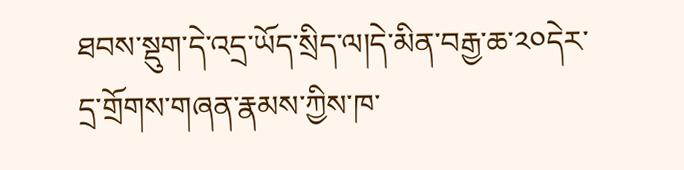ཐབས་སྡུག་དེ་འདྲ་ཡོད་སྲིད་ལ།དེ་མིན་བརྒྱ་ཆ་༢༠དེར་དྲ་གྲོགས་གཞན་རྣམས་ཀྱིས་ཁ་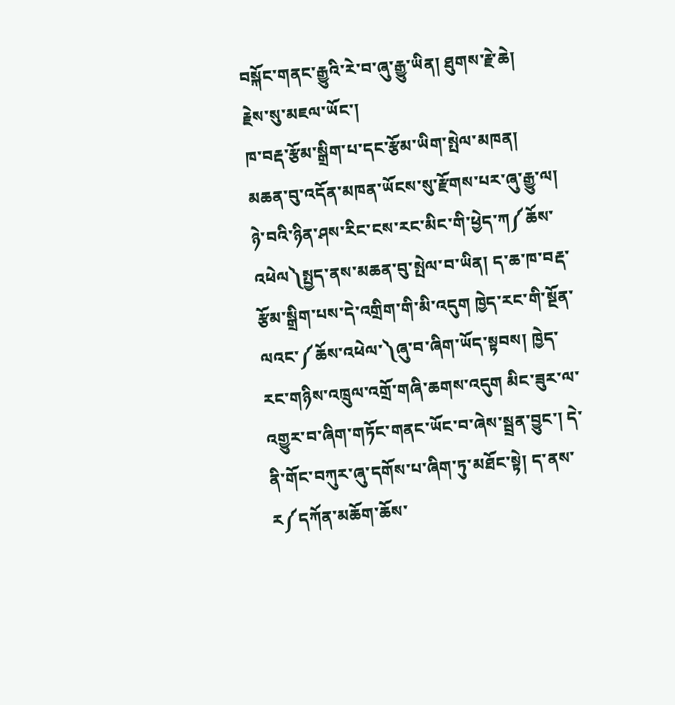བསྐོང་གནང་རྒྱུའི་རེ་བ་ཞུ་རྒྱུ་ཡིན། ཐུགས་རྗེ་ཆེ།
རྗེས་སུ་མཇལ་ཡོང་།
ཁ་བརྡ་རྩོམ་སྒྲིག་པ་དང་རྩོམ་ཡིག་སྤེལ་མཁན། མཆན་བུ་འདོན་མཁན་ཡོངས་སུ་རྫོགས་པར་ཞུ་རྒྱུ་ལ།
ཉེ་བའི་ཉིན་ཤས་རིང་ངས་རང་མིང་གི་ཕྱེད་ཀ༼ཆོས་འཕེལ༽སྤྱད་ནས་མཆན་བུ་སྤེལ་བ་ཡིན། ད་ཆ་ཁ་བརྡ་རྩོམ་སྒྲིག་པས་དེ་འགྲིག་གི་མི་འདུག ཁྱེད་རང་གི་སྔོན་ལའང་༼ཆོས་འཕེལ་༽ཞུ་བ་ཞིག་ཡོད་སྟབས། ཁྱེད་རང་གཉིས་འཁྲུལ་འགྲོ་གཞི་ཆགས་འདུག མིང་ཟུར་ལ་འགྱུར་བ་ཞིག་གཏོང་གནང་ཡོང་བ་ཞེས་སྦྲན་བྱུང་། དེ་ནི་གོང་བཀུར་ཞུ་དགོས་པ་ཞིག་ཏུ་མཐོང་སྟེ། ད་ནས་ར༼དཀོན་མཆོག་ཆོས་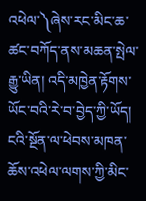འཕེལ་༽ཞེས་རང་མིང་ཆ་ཚང་བཀོད་ནས་མཆན་སྤེལ་རྒྱུ་ཡིན། འདི་མཁྱེན་རྟོགས་ཡོང་བའི་རེ་བ་བྱེད་ཀྱི་ཡོད།
ངའི་སྔོན་ལ་ཕེབས་མཁན་ཆོས་འཕེལ་ལགས་ཀྱི་མིང་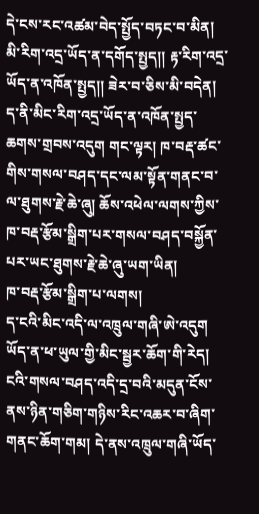དེ་ངས་རང་འཚམ་བེད་སྤྱོད་བཏང་བ་མིན། མི་རིག་འདྲ་ཡོད་ན་དགོད་སྤྱད།། རྟ་རིག་འདྲ་ཡོད་ན་འཁོན་སྤྱད།། ཟེར་བ་ཅིས་མི་བདེན། ད་ནི་མིང་རིག་འདྲ་ཡོད་ན་འཁོན་སྤྱད་ཆགས་གྲབས་འདུག གང་ལྟར། ཁ་བརྡ་ཚང་གིས་གསལ་བཤད་དང་ལམ་སྟོན་གནང་བ་ལ་ཐུགས་རྗེ་ཆེ་ཞུ། ཆོས་འཕེལ་ལགས་ཀྱིས་ཁ་བརྡ་རྩོམ་སྒྲིག་པར་གསལ་བཤད་བསྐྱོན་པར་ཡང་ཐུགས་རྗེ་ཆེ་ཞུ་ཡག་ཡིན།
ཁ་བརྡ་རྩོམ་སྒྲིག་པ་ལགས།
ད་ངའི་མིང་འདི་ལ་འཁྲུལ་གཞི་ཨེ་འདུག ཡོད་ན་ཕ་ཡུལ་གྱི་མིང་སྦྱར་ཆོག་གི་རེད། ངའི་གསལ་བཤད་འདི་དྲ་བའི་མདུན་ངོས་ནས་ཉིན་གཅིག་གཉིས་རིང་འཆར་བ་ཞིག་གནང་ཆོག་གམ། དེ་ནས་འཁྲུལ་གཞི་ཡོད་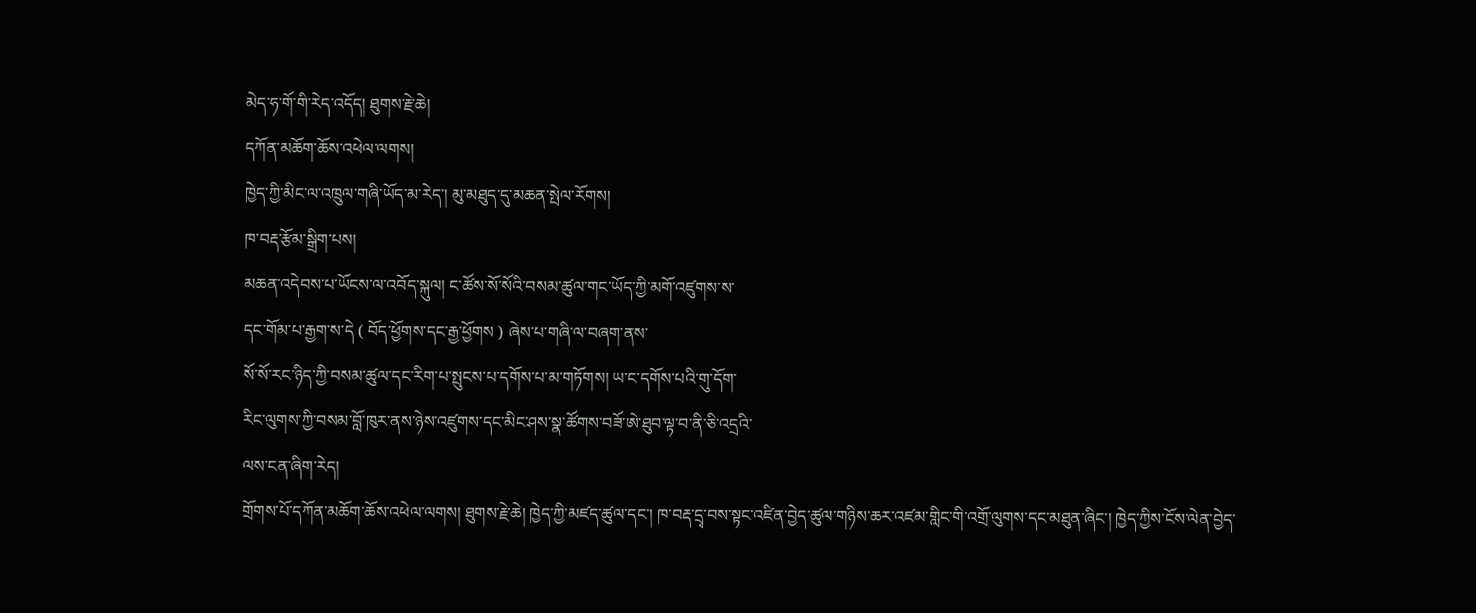མེད་ཧ་གོ་གི་རེད་འདོད། ཐུགས་རྗེ་ཆེ།
དཀོན་མཆོག་ཆོས་འཕེལ་ལགས།
ཁྱེད་ཀྱི་མིང་ལ་འཁྲུལ་གཞི་ཡོད་མ་རེད་། མུ་མཐུད་དུ་མཆན་སྤེལ་རོགས།
ཁ་བརྡ་རྩོམ་སྒྲིག་པས།
མཆན་འདེབས་པ་ཡོངས་ལ་འབོད་སྐུལ། ང་ཚོས་སོ་སོའི་བསམ་ཚུལ་གང་ཡོད་ཀྱི་མགོ་འཛུགས་ས་
དང་གོམ་པ་རྒྱག་ས་དེ ( བོད་ཕྱོགས་དང་རྒྱ་ཕྱོགས ) ཞེས་པ་གཞི་ལ་བཞག་ནས་
སོ་སོ་རང་ཉིད་ཀྱི་བསམ་ཚུལ་དང་རིག་པ་སྤུངས་པ་དགོས་པ་མ་གཏོགས། ཡ་ང་དགོས་པའི་གུ་དོག་
རིང་ལུགས་ཀྱི་བསམ་བློ་ཁུར་ནས་ཉེས་འཛུགས་དང་མིང་ཤས་སྣ་ཚོགས་བཟོ་ཨེ་ཐུབ་ལྟ་བ་ནི་ཅི་འདྲའི་
ལས་ངན་ཞིག་རེད།
གྲོགས་པོ་དཀོན་མཆོག་ཆོས་འཕེལ་ལགས། ཐུགས་རྗེ་ཆེ། ཁྱེད་ཀྱི་མཛད་ཚུལ་དང་། ཁ་བརྡ་དྲྭ་བས་སྟང་འཛིན་བྱེད་ཚུལ་གཉིས་ཆར་འཛམ་གླིང་གི་འགྲོ་ལུགས་དང་མཐུན་ཞིང་། ཁྱེད་ཀྱིས་ངོས་ལེན་བྱེད་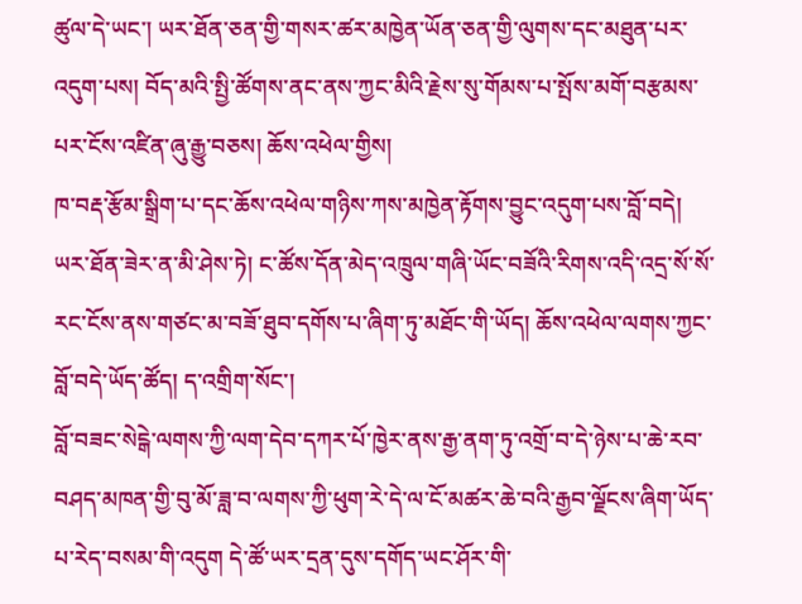ཚུལ་དེ་ཡང་། ཡར་ཐོན་ཅན་གྱི་གསར་ཚར་མཁྱེན་ཡོན་ཅན་གྱི་ལུགས་དང་མཐུན་པར་འདུག་པས། བོད་མའི་སྤྱི་ཚོགས་ནང་ནས་ཀྱང་མིའི་རྗེས་སུ་གོམས་པ་སྤོས་མགོ་བརྩམས་པར་ངོས་འཛིན་ཞུ་རྒྱུ་བཅས། ཆོས་འཕེལ་གྱིས།
ཁ་བརྡ་རྩོམ་སྒྲིག་པ་དང་ཆོས་འཕེལ་གཉིས་ཀས་མཁྱེན་རྟོགས་བྱུང་འདུག་པས་བློ་བདེ། ཡར་ཐོན་ཟེར་ན་མི་ཤེས་ཏེ། ང་ཚོས་དོན་མེད་འཁྲུལ་གཞི་ཡོང་བཟོའི་རིགས་འདི་འདྲ་སོ་སོ་རང་ངོས་ནས་གཙང་མ་བཟོ་ཐུབ་དགོས་པ་ཞིག་ཏུ་མཐོང་གི་ཡོད། ཆོས་འཕེལ་ལགས་ཀྱང་བློ་བདེ་ཡོད་ཚོད། ད་འགྲིག་སོང་།
བློ་བཟང་སེངྒེ་ལགས་ཀྱི་ལག་དེབ་དཀར་པོ་ཁྱེར་ནས་རྒྱ་ནག་ཏུ་འགྲོ་བ་དེ་ཉེས་པ་ཆེ་རབ་བཤད་མཁན་གྱི་བུ་མོ་ཟླ་བ་ལགས་ཀྱི་ཕུག་རེ་དེ་ལ་ངོ་མཚར་ཆེ་བའི་རྒྱབ་ལྗོངས་ཞིག་ཡོད་པ་རེད་བསམ་གི་འདུག དེ་ཚོ་ཡར་དྲན་དུས་དགོད་ཡང་ཤོར་གི་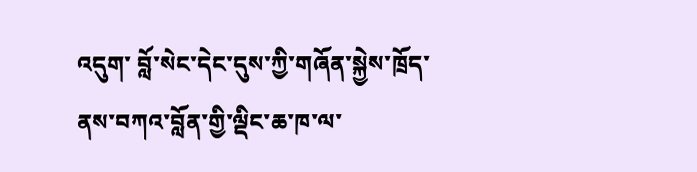འདུག་ བློ་སེང་དེང་དུས་ཀྱི་གཞོན་སྐྱེས་ཁྲོད་ནས་བཀའ་བློན་གྱི་ལྡིང་ཆ་ཁ་ལ་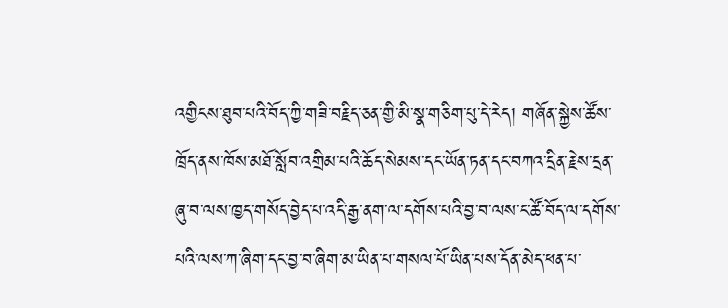འགྱིངས་ཐུབ་པའི་བོད་ཀྱི་གཟི་བརྗིད་ཅན་གྱི་མི་སྣ་གཅིག་པུ་དེ་རེད། གཞོན་སྐྱེས་ཚོས་ཁྲོད་ནས་ཁོས་མཐོ་སློབ་འགྲིམ་པའི་ཆོད་སེམས་དང་ཡོན་ཏན་དང་བཀའ་དྲིན་རྗེས་དྲན་ཞུ་བ་ལས་ཁྱད་གསོད་བྱེད་པ་འདི་རྒྱ་ནག་ལ་དགོས་པའི་བྱ་བ་ལས་ང་ཚོ་བོད་ལ་དགོས་པའི་ལས་ཀ་ཞིག་དང་བྱ་བ་ཞིག་མ་ཡིན་པ་གསལ་པོ་ཡིན་པས་དོན་མེད་ཕན་པ་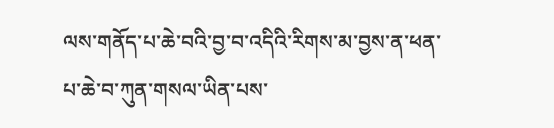ལས་གནོད་པ་ཆེ་བའི་བྱ་བ་འདིའི་རིགས་མ་བྱས་ན་ཕན་པ་ཆེ་བ་ཀུན་གསལ་ཡིན་པས་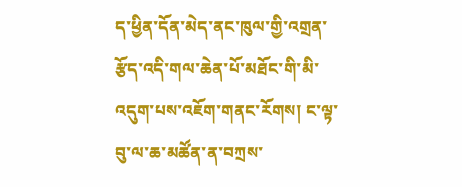ད་ཕྱིན་དོན་མེད་ནང་ཁུལ་གྱི་འགྲན་རྩོད་འདི་གལ་ཆེན་པོ་མཐོང་གི་མི་འདུག་པས་འཇོག་གནང་རོགས། ང་ལྟ་བུ་ལ་ཆ་མཚོན་ན་བཀྲས་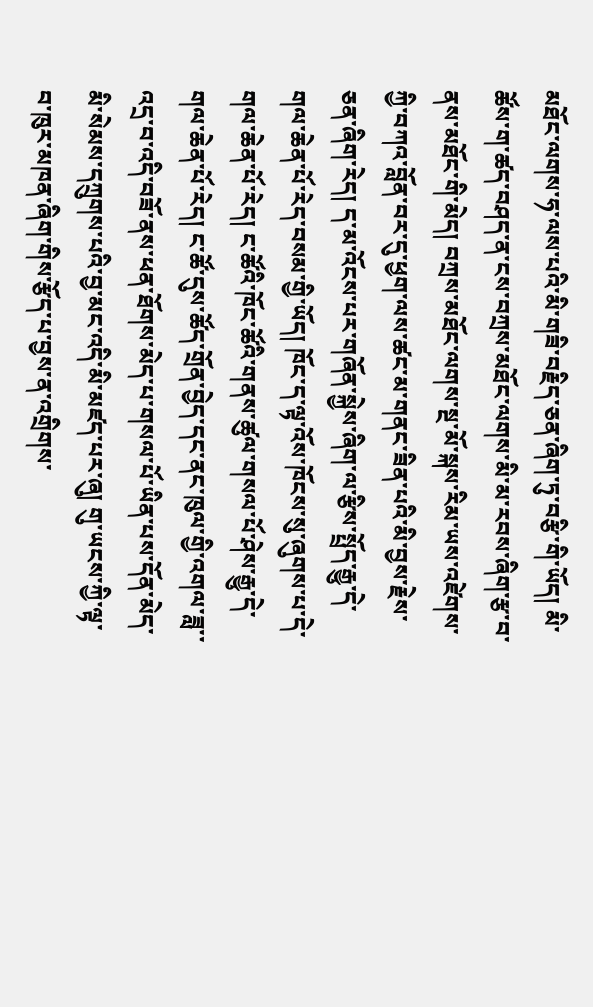མཐོང་ལགས་ཧ་ལས་པའི་མི་གཟི་བརྗིད་ཅན་ཞིག་ཏུ་བརྩི་གི་ཡོད། མི་ཚོས་ག་ཚད་བཤད་ན་ངས་བཀྲས་མཐོང་ལགས་མི་མ་རབས་ཞིག་རྩ་བ་ནས་མཐོང་གི་མེད། བཀྲས་མཐོང་ལགས་སྔ་མོ་སྐས་རིམ་ཡས་འཛེགས་ཀྱི་བཀའ་བློན་བར་དུ་ཕྱག་ལས་ཚང་མ་གནང་ཟིན་པའི་མི་བྱས་རྗེས་ཅན་ཞིག་རེད། ད་མ་འོངས་པར་གཞོན་སྐྱེས་ཞིག་ལ་རྩིས་སྤྲོད་རྒྱུ་དེ་གལ་ཆེན་པོ་རེད་བསམ་གྱི་ཡོད། ཁོང་ད་ལྟ་འོས་ཁོངས་སུ་ཞུགས་པ་དེ་གལ་ཆེན་པོ་རེད། ང་ཚོའི་ཁོང་ཚོའི་གནས་ཚུལ་གསལ་པོ་ཤེས་རྒྱུ་དེ་གལ་ཆེན་པོ་རེད། ང་ཚོ་དུས་ཚོད་གྲོན་བྱེད་དང་ནང་ཁུལ་གྱི་འགལ་ཟླ་་འདྲ་བ་འདི་བཟོ་ནས་ཕན་ཐོགས་མེད་པ་གསལ་པོ་ཡིན་པས་དོན་མེད་མི་སེམས་དཀྲུགས་པའི་བྱ་མང་འདི་མི་མཛད་པར་ཞུ། གུ་ཡངས་ཀྱི་ལྟ་བ་ཁུར་མཁན་ཞིག་གིས་རྩོད་པ་བྱས་ན་འགྲིགས་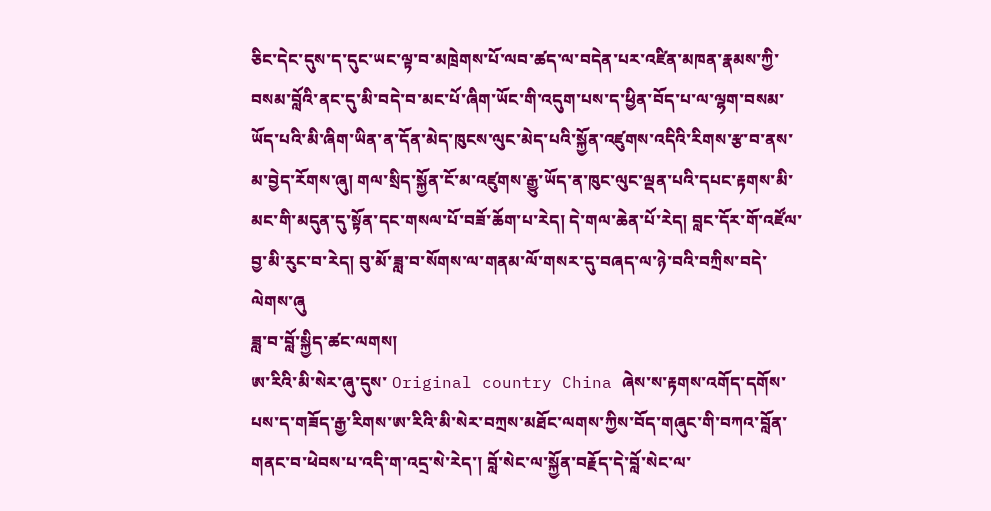ཅིང་དེང་དུས་ད་དུང་ཡང་ལྟ་བ་མཁྲེགས་པོ་ལབ་ཚད་ལ་བདེན་པར་འཛིན་མཁན་རྣམས་ཀྱི་བསམ་བློའི་ནང་དུ་མི་བདེ་བ་མང་པོ་ཞིག་ཡོང་གི་འདུག་པས་ད་ཕྱིན་བོད་པ་ལ་ལྷག་བསམ་ཡོད་པའི་མི་ཞིག་ཡིན་ན་དོན་མེད་ཁུངས་ལུང་མེད་པའི་སྐྱོན་འཛུགས་འདིའི་རིགས་རྩ་བ་ནས་མ་བྱེད་རོགས་ཞུ། གལ་སྲིད་སྐྱོན་ངོ་མ་འཛུགས་རྒྱུ་ཡོད་ན་ཁུང་ལུང་ལྡན་པའི་དཔང་རྟགས་མི་མང་གི་མདུན་དུ་སྟོན་དང་གསལ་པོ་བཟོ་ཆོག་པ་རེད། དེ་གལ་ཆེན་པོ་རེད། བླང་དོར་གོ་འཛོལ་བྱ་མི་རུང་བ་རེད། བུ་མོ་ཟླ་བ་སོགས་ལ་གནམ་ལོ་གསར་དུ་བཞད་ལ་ཉེ་བའི་བཀྲིས་བདེ་ལེགས་ཞུ
ཟླ་བ་བློ་སྐྱིད་ཚང་ལགས།
ཨ་རིའི་མི་སེར་ཞུ་དུས་ Original country China ཞེས་ས་རྟགས་འགོད་དགོས་པས་ད་གཟོད་རྒྱ་རིགས་ཨ་རིའི་མི་སེར་བཀྲས་མཐོང་ལགས་ཀྱིས་བོད་གཞུང་གི་བཀའ་བློན་གནང་བ་ཕེབས་པ་འདི་ག་འདྲ་སེ་རེད་། བློ་སེང་ལ་སྐྱོན་བརྗོད་དེ་བློ་སེང་ལ་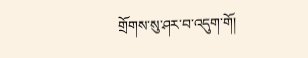གྲོགས་སུ་ཤར་བ་འདུག་གོ།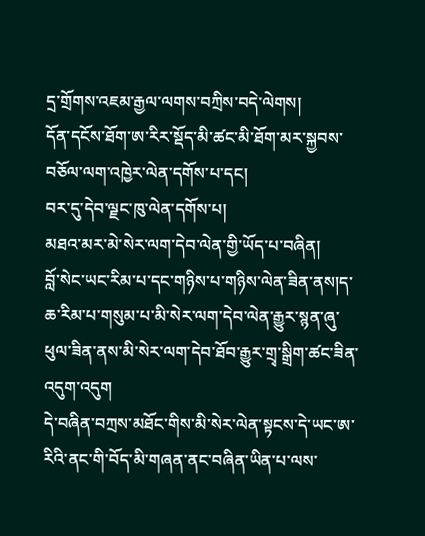དྲ་གྲོགས་འཇམ་རྒྱལ་ལགས་བཀྲིས་བདེ་ལེགས།
དོན་དངོས་ཐོག་ཨ་རིར་སྡོད་མི་ཚང་མི་ཐོག་མར་སྐྱབས་བཅོལ་ལག་འཁྱེར་ལེན་དགོས་པ་དང།
བར་དུ་དེབ་ལྗང་ཁུ་ལེན་དགོས་པ།
མཐའ་མར་མེ་སེར་ལག་དེབ་ལེན་གྱི་ཡོད་པ་བཞིན།
བློ་སེང་ཡང་རིམ་པ་དང་གཉིས་པ་གཉིས་ལེན་ཟིན་ནས།ད་ཆ་རིམ་པ་གསུམ་པ་མི་སེར་ལག་དེབ་ལེན་རྒྱུར་སྙན་ཞུ་ཕུལ་ཟིན་ནས་མི་སེར་ལག་དེབ་ཐོབ་རྒྱུར་གྲྭ་སྒྲིག་ཚང་ཟིན་འདུག་འདུག
དེ་བཞིན་བཀྲས་མཐོང་གིས་མི་སེར་ལེན་སྟངས་དེ་ཡང་ཨ་རིའི་ནང་གི་བོད་མི་གཞན་ནང་བཞིན་ཡིན་པ་ལས་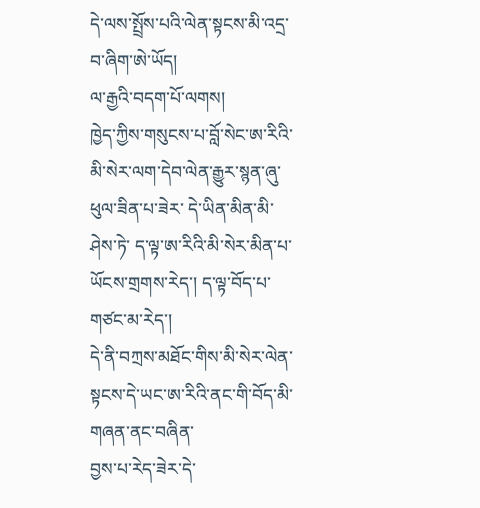དེ་ལས་སྤྲོས་པའི་ལེན་སྟངས་མི་འདྲ་བ་ཞིག་ཨེ་ཡོད།
ལ་རྒྱའི་བདག་པོ་ལགས།
ཁྱེད་ཀྱིས་གསུངས་པ་བློ་སེང་ཨ་རིའི་མི་སེར་ལག་དེབ་ལེན་རྒྱུར་སྙན་ཞུ་ཕུལ་ཟིན་པ་ཟེར་ དེ་ཡིན་མིན་མི་ཤེས་ཏེ་ ད་ལྟ་ཨ་རིའི་མི་སེར་མིན་པ་ཡོངས་གྲགས་རེད་། ད་ལྟ་བོད་པ་གཙང་མ་རེད་།
དེ་ནི་བཀྲས་མཐོང་གིས་མི་སེར་ལེན་སྟངས་དེ་ཡང་ཨ་རིའི་ནང་གི་བོད་མི་གཞན་ནང་བཞིན་
བྱས་པ་རེད་ཟེར་དེ་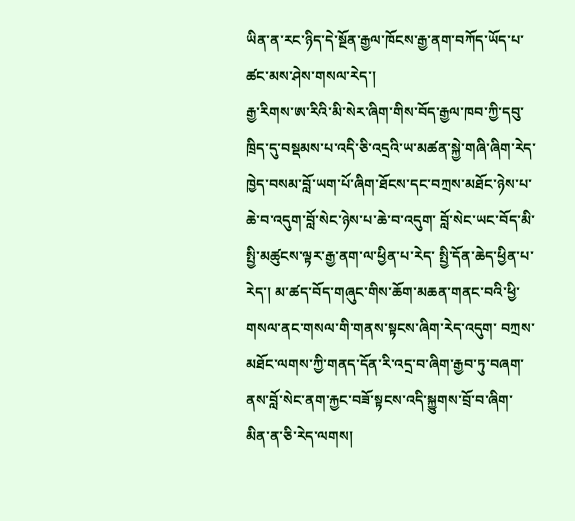ཡིན་ན་རང་ཉིད་དེ་སྔོན་རྒྱལ་ཁོངས་རྒྱ་ནག་བཀོད་ཡོད་པ་ཚང་མས་ཤེས་གསལ་རེད་།
རྒྱ་རིགས་ཨ་རིའི་མི་སེར་ཞིག་གིས་བོད་རྒྱལ་ཁབ་ཀྱི་དབུ་ཁྲིད་དུ་བསྡམས་པ་འདི་ཅི་འདྲའི་ཡ་མཚན་སྐྱེ་གཞི་ཞིག་རེད་ཁྱེད་བསམ་བློ་ཡག་པོ་ཞིག་ཐོངས་དང་བཀྲས་མཐོང་ཉེས་པ་ཆེ་བ་འདུག་བློ་སེང་ཉེས་པ་ཆེ་བ་འདུག་ བློ་སེང་ཡང་བོད་མི་སྤྱི་མཚུངས་ལྟར་རྒྱ་ནག་ལ་ཕྱིན་པ་རེད་ སྤྱི་དོན་ཆེད་ཕྱིན་པ་རེད་། མ་ཚད་བོད་གཞུང་གིས་ཆོག་མཆན་གནང་བའི་ཕྱི་གསལ་ནང་གསལ་གི་གནས་སྟངས་ཞིག་རེད་འདུག་ བཀྲས་མཐོང་ལགས་ཀྱི་གནད་དོན་རི་འདྲ་བ་ཞིག་རྒྱབ་ཏུ་བཞག་ནས་བློ་སེང་ནག་རྐྱང་བཟོ་སྟངས་འདི་སྐྱུགས་བྲོ་བ་ཞིག་མིན་ན་ཅི་རེད་ལགས།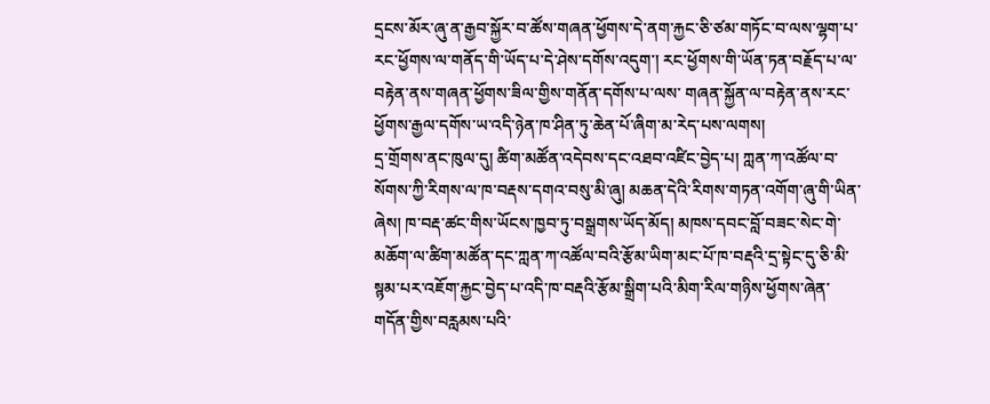དྲངས་མོར་ཞུ་ན་རྒྱབ་སྐྱོར་བ་ཚོས་གཞན་ཕྱོགས་དེ་ནག་རྐྱང་ཅི་ཙམ་གཏོང་བ་ལས་ལྷག་པ་རང་ཕྱོགས་ལ་གནོད་གི་ཡོད་པ་དེ་ཤེས་དགོས་འདུག་། རང་ཕྱོགས་གི་ཡོན་ཏན་བརྗོད་པ་ལ་བརྟེན་ནས་གཞན་ཕྱོགས་ཟིལ་གྱིས་གནོན་དགོས་པ་ལས་ གཞན་སྐྱོན་ལ་བརྟེན་ནས་རང་ཕྱོགས་རྒྱལ་དགོས་ཡ་འདི་ཉེན་ཁ་ཤིན་ཏུ་ཆེན་པོ་ཞིག་མ་རེད་པས་ལགས།
དྲ་གྲོགས་ནང་ཁུལ་དུ། ཚིག་མཚོན་འདེབས་དང་འཐབ་འཛིང་བྱེད་པ། ཀླན་ཀ་འཚོལ་བ་སོགས་ཀྱི་རིགས་ལ་ཁ་བརྡས་དགའ་བསུ་མི་ཞུ། མཆན་དེའི་རིགས་གཏན་འགོག་ཞུ་གི་ཡིན་ཞེས། ཁ་བརྡ་ཚང་གིས་ཡོངས་ཁྱབ་ཏུ་བསྒྲགས་ཡོད་མོད། མཁས་དབང་བློ་བཟང་སེང་གེ་མཆོག་ལ་ཚིག་མཚོན་དང་ཀླན་ཀ་འཚོལ་བའི་རྩོམ་ཡིག་མང་པོ་ཁ་བརྡའི་དྲ་སྟེང་དུ་ཅི་མི་སྙམ་པར་འཇོག་རྐྱང་བྱེད་པ་འདི་ཁ་བརྡའི་རྩོམ་སྒྲིག་པའི་མིག་རིལ་གཉིས་ཕྱོགས་ཞེན་གདོན་གྱིས་བརླམས་པའི་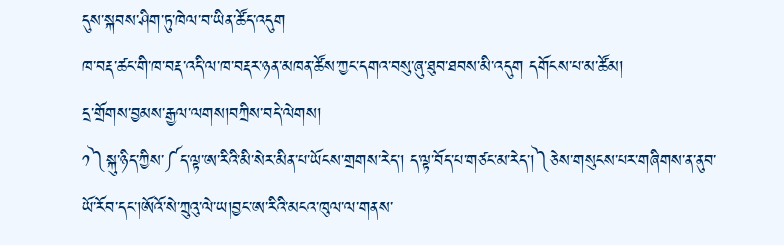དུས་སྐབས་ཤིག་ཏུ་ཁེལ་བ་ཡིན་ཚོད་འདུག
ཁ་བརྡ་ཚང་གི་ཁ་བརྡ་འདི་ལ་ཁ་བརྡར་ཉན་མཁན་ཚོས་ཀྱང་དགའ་བསུ་ཞུ་ཐུབ་ཐབས་མི་འདུག དགོངས་པ་མ་ཚོམ།
དྲ་གྲོགས་བྱམས་རྒྱལ་ལགས།བཀྲིས་བདེ་ལེགས།
༡༽སྐུ་ཉིད་ཀྱིས་༼ད་ལྟ་ཨ་རིའི་མི་སེར་མིན་པ་ཡོངས་གྲགས་རེད་། ད་ལྟ་བོད་པ་གཙང་མ་རེད་།༽ཅེས་གསུངས་པར་གཞིགས་ན་ནུབ་ཡོ་རོབ་དང་།ཨོའོ་སེ་ཀྲུའུ་ལེ་ཡ།བྱང་ཨ་རིའི་མངའ་ཁུལ་ལ་གནས་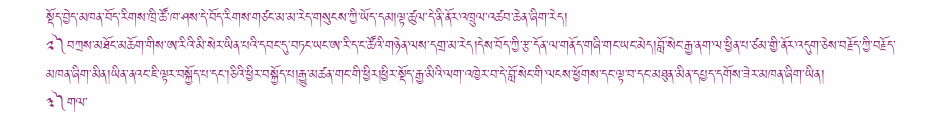སྡོད་བྱེད་མཁན་བོད་རིགས་ཁྲི་ཚོ་ཁ་ཤས་དེ་བོད་རིགས་གཙང་མ་མ་རེད་གསུངས་ཀྱི་ཡོད་དམ།ལྟ་ཚུལ་དེ་ནི་ནོར་འཁྲུལ་འཚབ་ཆེན་ཞིག་རེད།
༢༽བཀྲས་མཐོང་མཆོག་གིས་ཨ་རིའི་མི་སེར་ཡིན་པའི་དབང་དུ་བཏང་ཡང་ཨ་རི་ད་ང་ཚོའི་གཉེན་ལས་དགྲ་མ་རེད།དེས་བོད་ཀྱི་རྩ་དོན་ལ་གནོད་གཞི་གང་ཡང་མེད།བློ་སེང་རྒྱ་ནག་ལ་ཕྱིན་པ་ཙམ་གྱི་ནོར་འདུག་ཅེས་བརྗོད་ཀྱི་བརྗོད་མཁན་ཞིག་མིན།ཡིན་ནའང་ཇི་ལྟར་བསྐྱོད་པ་དང་།ཅིའི་ཕྱིར་བསྐྱོད་པ།རྒྱུ་མཚན་གང་གི་ཕྱིར།ཕྱིར་སྡོད་རྒྱ་མིའི་ལག་འཁྱེར་བ་དེ་བློ་སེང་གི་ལངས་ཕྱོགས་དང་ལྟ་བ་དང་མཐུན་མིན་དཔྱད་དགོས་ཟེར་མཁན་ཞིག་ཡིན།
༣༽གལ་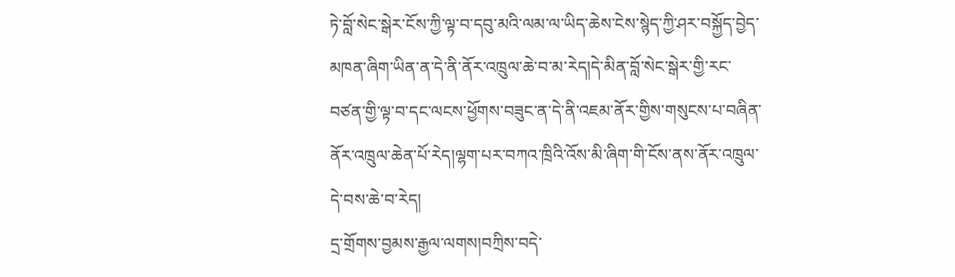ཏེ་བློ་སེང་སྒེར་ངོས་ཀྱི་ལྟ་བ་དབུ་མའི་ལམ་ལ་ཡིད་ཆེས་ངེས་སྙེད་ཀྱི་ཤར་བསྐྱོད་བྱེད་མཁན་ཞིག་ཡིན་ན་དེ་ནི་ནོར་འཁྲུལ་ཆེ་བ་མ་རེད།དེ་མིན་བློ་སེང་སྒེར་གྱི་རང་བཙན་གྱི་ལྟ་བ་དང་ལངས་ཕྱོགས་བཟུང་ན་དེ་ནི་འཇམ་ནོར་གྱིས་གསུངས་པ་བཞིན་ནོར་འཁྲུལ་ཆེན་པོ་རེད།ལྷག་པར་བཀའ་ཁྲིའི་འོས་མི་ཞིག་གི་ངོས་ནས་ནོར་འཁྲུལ་དེ་བས་ཆེ་བ་རེད།
དྲ་གྲོགས་བྱམས་རྒྱལ་ལགས།བཀྲིས་བདེ་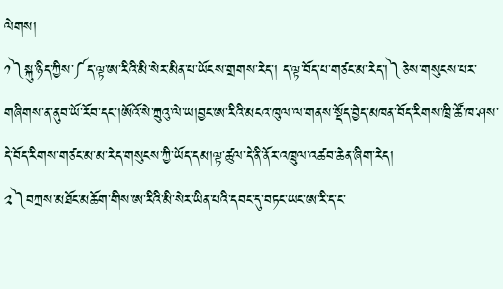ལེགས།
༡༽སྐུ་ཉིད་ཀྱིས་༼ད་ལྟ་ཨ་རིའི་མི་སེར་མིན་པ་ཡོངས་གྲགས་རེད་། ད་ལྟ་བོད་པ་གཙང་མ་རེད་།༽ཅེས་གསུངས་པར་གཞིགས་ན་ནུབ་ཡོ་རོབ་དང་།ཨོའོ་སེ་ཀྲུའུ་ལེ་ཡ།བྱང་ཨ་རིའི་མངའ་ཁུལ་ལ་གནས་སྡོད་བྱེད་མཁན་བོད་རིགས་ཁྲི་ཚོ་ཁ་ཤས་དེ་བོད་རིགས་གཙང་མ་མ་རེད་གསུངས་ཀྱི་ཡོད་དམ།ལྟ་ཚུལ་དེ་ནི་ནོར་འཁྲུལ་འཚབ་ཆེན་ཞིག་རེད།
༢༽བཀྲས་མཐོང་མཆོག་གིས་ཨ་རིའི་མི་སེར་ཡིན་པའི་དབང་དུ་བཏང་ཡང་ཨ་རི་ད་ང་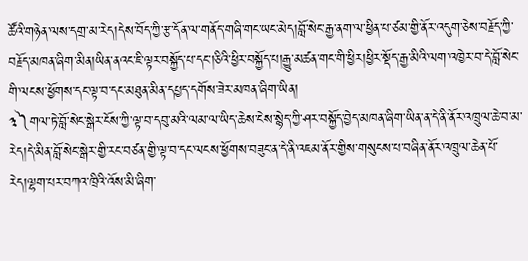ཚོའི་གཉེན་ལས་དགྲ་མ་རེད།དེས་བོད་ཀྱི་རྩ་དོན་ལ་གནོད་གཞི་གང་ཡང་མེད།བློ་སེང་རྒྱ་ནག་ལ་ཕྱིན་པ་ཙམ་གྱི་ནོར་འདུག་ཅེས་བརྗོད་ཀྱི་བརྗོད་མཁན་ཞིག་མིན།ཡིན་ནའང་ཇི་ལྟར་བསྐྱོད་པ་དང་།ཅིའི་ཕྱིར་བསྐྱོད་པ།རྒྱུ་མཚན་གང་གི་ཕྱིར།ཕྱིར་སྡོད་རྒྱ་མིའི་ལག་འཁྱེར་བ་དེ་བློ་སེང་གི་ལངས་ཕྱོགས་དང་ལྟ་བ་དང་མཐུན་མིན་དཔྱད་དགོས་ཟེར་མཁན་ཞིག་ཡིན།
༣༽གལ་ཏེ་བློ་སེང་སྒེར་ངོས་ཀྱི་ལྟ་བ་དབུ་མའི་ལམ་ལ་ཡིད་ཆེས་ངེས་སྙེད་ཀྱི་ཤར་བསྐྱོད་བྱེད་མཁན་ཞིག་ཡིན་ན་དེ་ནི་ནོར་འཁྲུལ་ཆེ་བ་མ་རེད།དེ་མིན་བློ་སེང་སྒེར་གྱི་རང་བཙན་གྱི་ལྟ་བ་དང་ལངས་ཕྱོགས་བཟུང་ན་དེ་ནི་འཇམ་ནོར་གྱིས་གསུངས་པ་བཞིན་ནོར་འཁྲུལ་ཆེན་པོ་རེད།ལྷག་པར་བཀའ་ཁྲིའི་འོས་མི་ཞིག་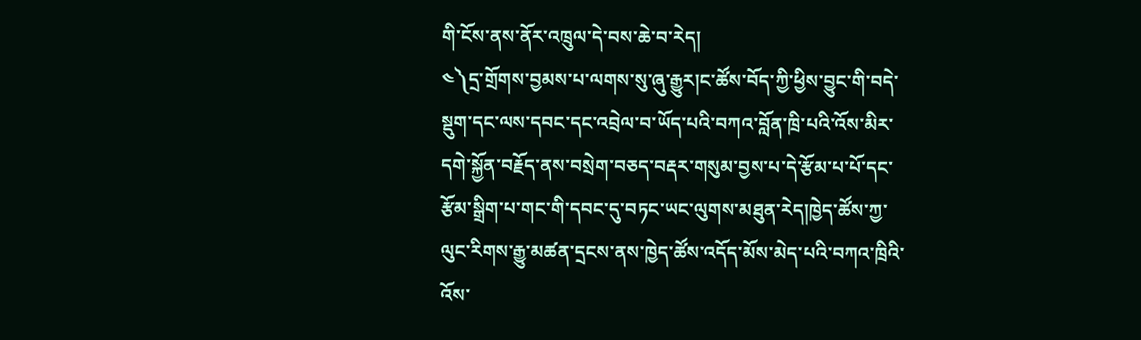གི་ངོས་ནས་ནོར་འཁྲུལ་དེ་བས་ཆེ་བ་རེད།
༤༽དྲ་གྲོགས་བྱམས་པ་ལགས་སུ་ཞུ་རྒྱུར།ང་ཚོས་བོད་ཀྱི་ཕྱིས་བྱུང་གི་བདེ་སྡུག་དང་ལས་དབང་དང་འབྲེལ་བ་ཡོད་པའི་བཀའ་བློན་ཁྲི་པའི་འོས་མིར་དགེ་སྐྱོན་བརྗོད་ནས་བསྲེག་བཅད་བརྡར་གསུམ་བྱས་པ་དེ་རྩོམ་པ་པོ་དང་རྩོམ་སྒྲིག་པ་གང་གི་དབང་དུ་བཏང་ཡང་ལུགས་མཐུན་རེད།ཁྱེད་ཚོས་ཀྱ་ལུང་རིགས་རྒྱུ་མཚན་དྲངས་ནས་ཁྱེད་ཚོས་འདོད་མོས་མེད་པའི་བཀའ་ཁྲིའི་འོས་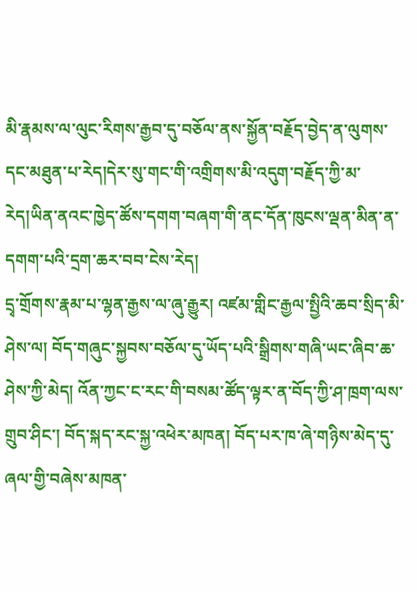མི་རྣམས་ལ་ལུང་རིགས་རྒྱབ་དུ་བཅོལ་ནས་སྐྱོན་བརྗོད་བྱེད་ན་ལུགས་དང་མཐུན་པ་རེད།དེར་སུ་གང་གི་འགྲིགས་མི་འདུག་བརྗོད་ཀྱི་མ་རེད།ཡིན་ནའང་ཁྱེད་ཚོས་དགག་བཞག་གི་ནང་དོན་ཁུངས་ལྡན་མིན་ན་དགག་པའི་དྲག་ཆར་བབ་ངེས་རེད།
དྲྭ་གྲོགས་རྣམ་པ་ལྷན་རྒྱས་ལ་ཞུ་རྒྱུར། འཛམ་གླིང་རྒྱལ་སྤྱིའི་ཆབ་སྲིད་མི་ཤེས་ལ། བོད་གཞུང་སྐྱབས་བཅོལ་དུ་ཡོད་པའི་སྒྲིགས་གཞི་ཡང་ཞིབ་ཆ་ཤེས་ཀྱི་མེད། འོན་ཀྱང་ང་རང་གི་བསམ་ཚོད་ལྟར་ན་བོད་ཀྱི་ཤ་ཁྲག་ལས་གྲུབ་ཤིང་། བོད་སྐད་རང་སྐྱ་འཕེར་མཁན། བོད་པར་ཁ་ཞེ་གཉིས་མེད་དུ་ཞལ་གྱི་བཞེས་མཁན་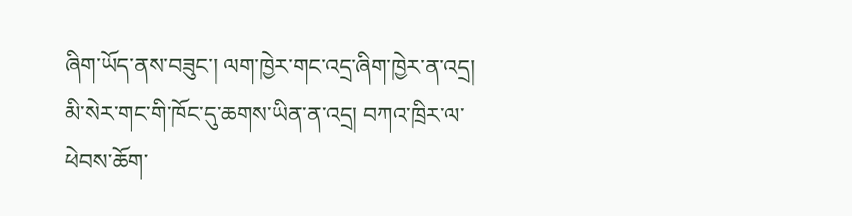ཞིག་ཡོད་ནས་བཟུང་། ལག་ཁྱེར་གང་འདྲ་ཞིག་ཁྱེར་ན་འདྲ། མི་སེར་གང་གི་ཁོང་དུ་ཆགས་ཡིན་ན་འདྲ། བཀའ་ཁྲིར་ལ་ཕེབས་ཆོག་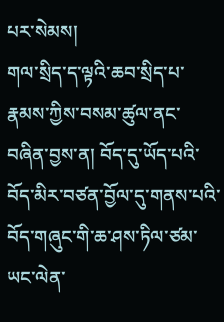པར་སེམས།
གལ་སྲིད་ད་ལྟའི་ཆབ་སྲིད་པ་རྣམས་ཀྱིས་བསམ་ཚུལ་ནང་བཞིན་བྱས་ན། བོད་དུ་ཡོད་པའི་བོད་མིར་བཙན་བྱོལ་དུ་གནས་པའི་བོད་གཞུང་གི་ཆ་ཤས་ཏིལ་ཙམ་ཡང་ལེན་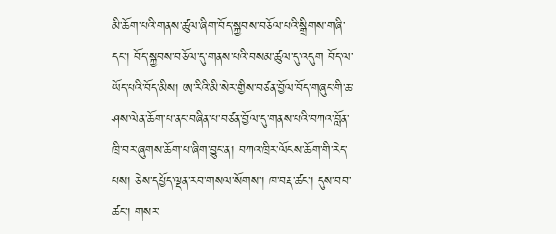མི་ཆོག་པའི་གནས་ཚུལ་ཞིག་བོད་སྐྱབས་བཅོལ་པའི་སྒྲིགས་གཞི་དང་། བོད་སྐྱབས་བཅོལ་དུ་གནས་པའི་བསམ་ཚུལ་དུ་འདུག བོད་ལ་ཡོད་པའི་བོད་མིས། ཨ་རིའི་མི་སེར་གྱིས་བཙན་བྱོལ་བོད་གཞུང་གི་ཆ་ཤས་ལེན་ཆོག་པ་ནང་བཞིན་པ་བཙན་བྱོལ་དུ་གནས་པའི་བཀའ་བློན་ཁྲི་བར་ཞུགས་ཆོག་པ་ཞིག་བྱུང་ན། བཀའ་ཁྲིར་ལོངས་ཆོག་གི་རེད་པས། ཅེས་དཔྱོད་ལྡན་རབ་གསལ་སོགས་། ཁ་བརྡ་ཚང་། དུས་བབ་ཚང་། གསར་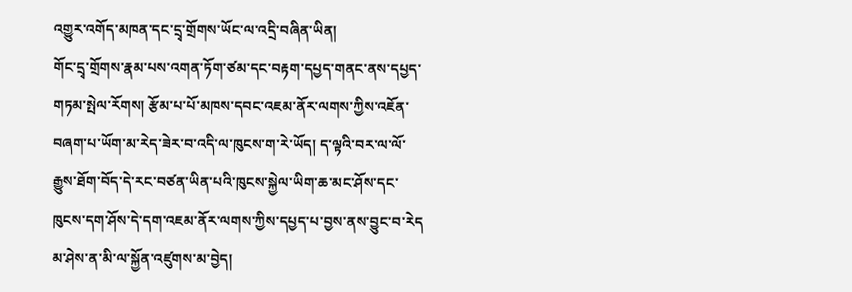འགྱུར་འགོད་མཁན་དང་དྲྭ་གྲོགས་ཡོང་ལ་འདྲི་བཞིན་ཡིན།
གོང་དྲྭ་གྲོགས་རྣམ་པས་འགན་ཏོག་ཙམ་དང་བརྟག་དཔྱད་གནང་ནས་དཔྱད་གཏམ་སྤེལ་རོགས། རྩོམ་པ་པོ་མཁས་དབང་འཇམ་ནོར་ལགས་ཀྱིས་འཇོན་བཞག་པ་ཡོག་མ་རེད་ཟེར་བ་འདི་ལ་ཁུངས་ག་རེ་ཡོད། ད་ལྟའི་བར་ལ་ལོ་རྒྱུས་ཐོག་བོད་དེ་རང་བཙན་ཡིན་པའི་ཁུངས་སྐྱེལ་ཡིག་ཆ་མང་ཤོས་དང་ཁུངས་དག་ཤོས་དེ་དག་འཇམ་ནོར་ལགས་ཀྱིས་དཔྱད་པ་བྱས་ནས་བྱུང་བ་རེད མ་ཤེས་ན་མི་ལ་སྐྱོན་འཛུགས་མ་བྱེད།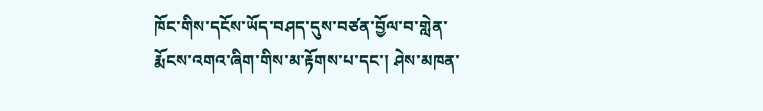ཁོང་གིས་དངོས་ཡོད་བཤད་དུས་བཙན་བྱོལ་བ་གླེན་རྨོངས་འགའ་ཞིག་གིས་མ་རྟོགས་པ་དང་། ཤེས་མཁན་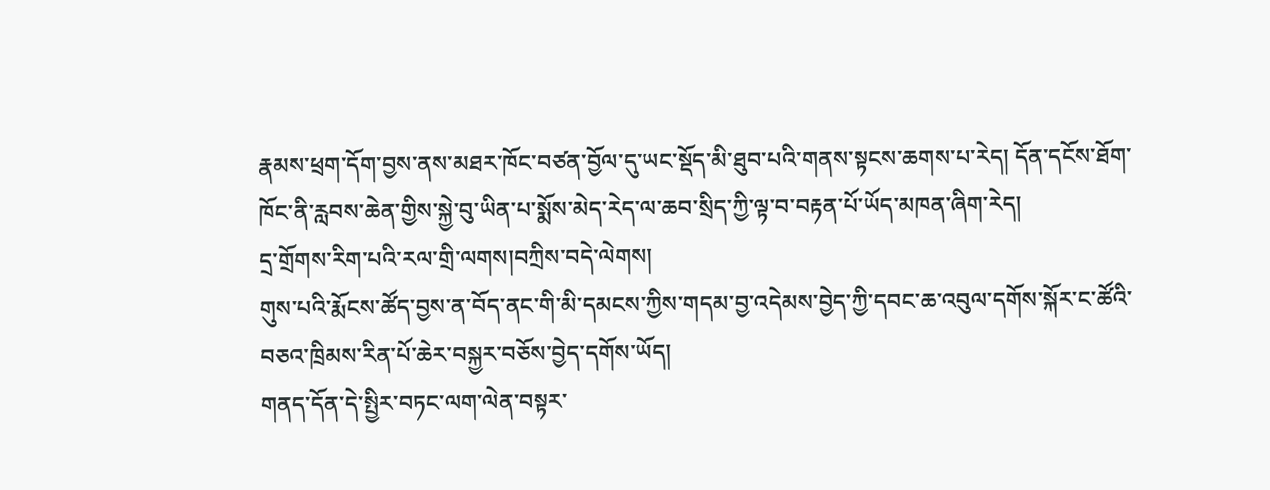རྣམས་ཕྲག་དོག་བྱས་ནས་མཐར་ཁོང་བཙན་བྱོལ་དུ་ཡང་སྡོད་མི་ཐུབ་པའི་གནས་སྟངས་ཆགས་པ་རེད། དོན་དངོས་ཐོག་ཁོང་ནི་རླབས་ཆེན་གྱིས་སྐྱེ་བུ་ཡིན་པ་སྨོས་མེད་རེད་ལ་ཆབ་སྲིད་ཀྱི་ལྟ་བ་བརྟན་པོ་ཡོད་མཁན་ཞིག་རེད།
དྲ་གྲོགས་རིག་པའི་རལ་གྲི་ལགས།བཀྲིས་བདེ་ལེགས།
གུས་པའི་རྨོངས་ཚོད་བྱས་ན་བོད་ནང་གི་མི་དམངས་ཀྱིས་གདམ་བྱ་འདེམས་བྱེད་ཀྱི་དབང་ཆ་འབུལ་དགོས་སྐོར་ང་ཚོའི་བཅའ་ཁྲིམས་རིན་པོ་ཆེར་བསྐྱར་བཅོས་བྱེད་དགོས་ཡོད།
གནད་དོན་དེ་སྤྱིར་བཏང་ལག་ལེན་བསྟར་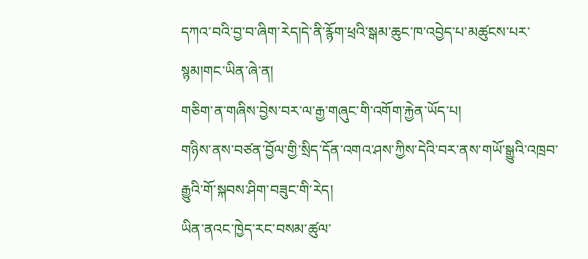དཀའ་བའི་བྱ་བ་ཞིག་རེད།དེ་ནི་རྙོག་ཕྲའི་སྒམ་ཆུང་ཁ་འབྱེད་པ་མཚུངས་པར་སྙམ།གང་ཡིན་ཞེ་ན།
གཅིག་ན་གཞིས་བྱེས་བར་ལ་རྒྱ་གཞུང་གི་འགོག་རྐྱེན་ཡོད་པ།
གཉིས་ནས་བཙན་བྱོལ་གྱི་སྲིད་དོན་འགའ་ཤས་ཀྱིས་དེའི་བར་ནས་གཡོ་སྒྱུའི་འཁྲབ་རྒྱུའི་གོ་སྐབས་ཤིག་བཟུང་གི་རེད།
ཡིན་ནའང་ཁྱེད་རང་བསམ་ཚུལ་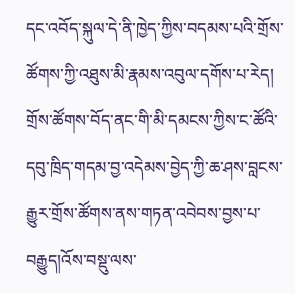དང་འབོད་སྐུལ་དེ་ནི་ཁྱེད་ཀྱིས་བདམས་པའི་གྲོས་ཚོགས་ཀྱི་འཐུས་མི་རྣམས་འབུལ་དགོས་པ་རེད།
གྲོས་ཚོགས་བོད་ནང་གི་མི་དམངས་ཀྱིས་ང་ཚོའི་དབུ་ཁྲིད་གདམ་བྱ་འདེམས་བྱེད་ཀྱི་ཆ་ཤས་བླངས་རྒྱུར་གྲོས་ཚོགས་ནས་གཏན་འབེབས་བྱས་པ་བརྒྱུད།འོས་བསྡུ་ལས་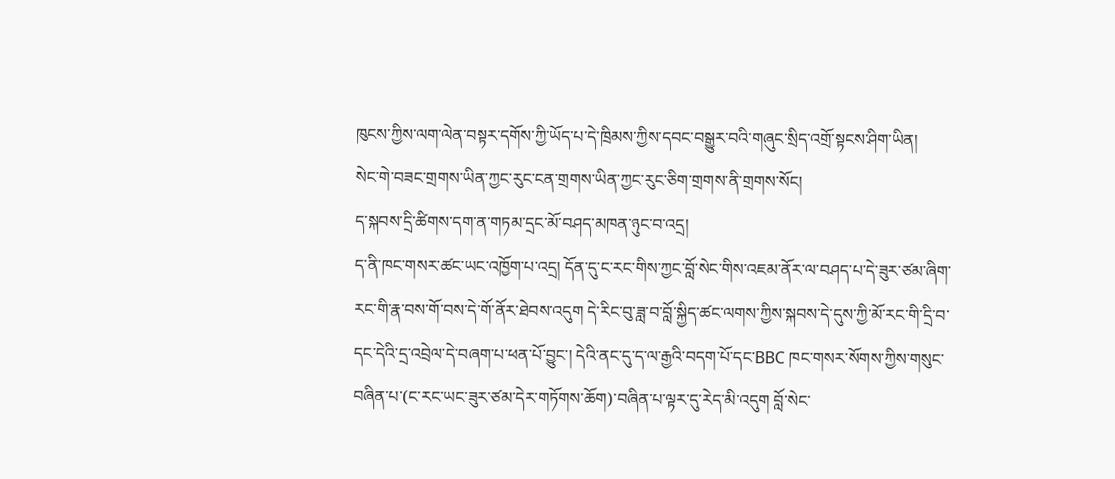ཁུངས་ཀྱིས་ལག་ལེན་བསྟར་དགོས་ཀྱི་ཡོད་པ་དེ་ཁྲིམས་ཀྱིས་དབང་བསྒྱུར་བའི་གཞུང་སྲིད་འགྲོ་སྟངས་ཤིག་ཡིན།
སེང་གེ་བཟང་གྲགས་ཡིན་ཀྱང་རུང་ངན་གྲགས་ཡིན་ཀྱང་རུང་ཅིག་གྲགས་ནི་གྲགས་སོང།
ད་སྐབས་དྲི་ཚིགས་དག་ན་གཏམ་དྲང་མོ་བཤད་མཁན་ཉུང་བ་འདྲ།
ད་ནི་ཁང་གསར་ཚང་ཡང་འཁྱོག་པ་འདྲ། དོན་དུ་ང་རང་གིས་ཀྱང་བློ་སེང་གིས་འཇམ་ནོར་ལ་བཤད་པ་དེ་ཟུར་ཙམ་ཞིག་རང་གི་རྣ་བས་གོ་བས་དེ་གོ་ནོར་ཐེབས་འདུག དེ་རིང་བུ་ཟླ་བ་བློ་སྐྱིད་ཚང་ལགས་ཀྱིས་སྐབས་དེ་དུས་ཀྱི་མོ་རང་གི་དྲི་བ་དང་དེའི་དྲ་འབྲེལ་དེ་བཞག་པ་ཕན་པོ་བྱུང་། དེའི་ནང་དུ་ད་ལ་རྒྱའི་བདག་པོ་དང་BBC ཁང་གསར་སོགས་ཀྱིས་གསུང་བཞིན་པ་(ང་རང་ཡང་ཟུར་ཙམ་དེར་གཏོགས་ཆོག)་བཞིན་པ་ལྟར་དུ་རེད་མི་འདུག བློ་སེང་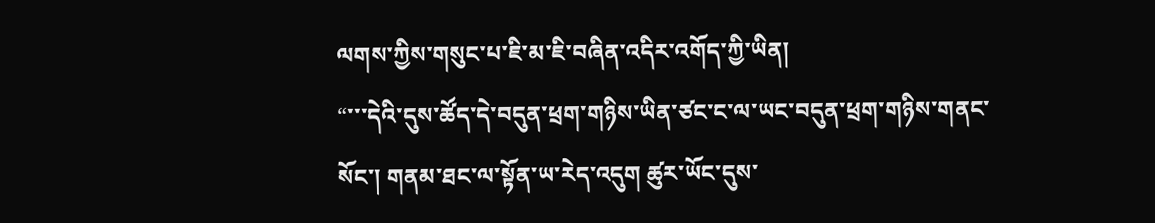ལགས་ཀྱིས་གསུང་པ་ཇི་མ་ཇི་བཞིན་འདིར་འགོད་ཀྱི་ཡིན།
“་་་དེའི་དུས་ཚོད་དེ་བདུན་ཕྲག་གཉིས་ཡིན་ཙང་ང་ལ་ཡང་བདུན་ཕྲག་གཉིས་གནང་སོང་། གནམ་ཐང་ལ་སྟོན་ཡ་རེད་འདུག ཚུར་ཡོང་དུས་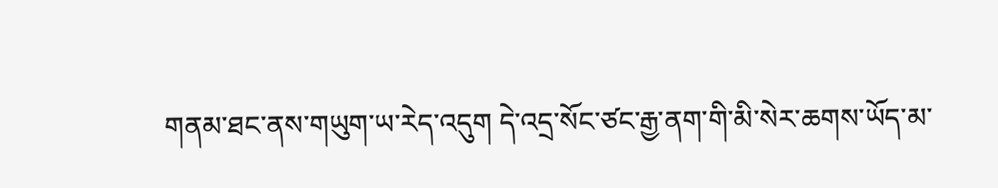གནམ་ཐང་ནས་གཡུག་ཡ་རེད་འདུག དེ་འདྲ་སོང་ཙང་རྒྱ་ནག་གི་མི་སེར་ཆགས་ཡོད་མ་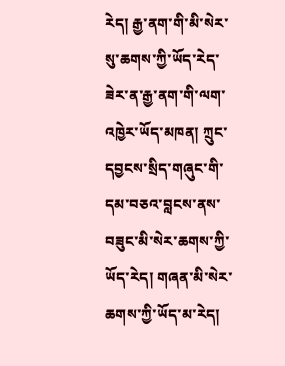རེད། རྒྱ་ནག་གི་མི་སེར་སུ་ཆགས་ཀྱི་ཡོད་རེད་ཟེར་ན་རྒྱ་ནག་གི་ལག་འཁྱེར་ཡོད་མཁན། ཀྲུང་དབྱངས་སྲིད་གཞུང་གི་དམ་བཅའ་བླངས་ནས་བཟུང་མི་སེར་ཆགས་ཀྱི་ཡོད་རེད། གཞན་མི་སེར་ཆགས་ཀྱི་ཡོད་མ་རེད།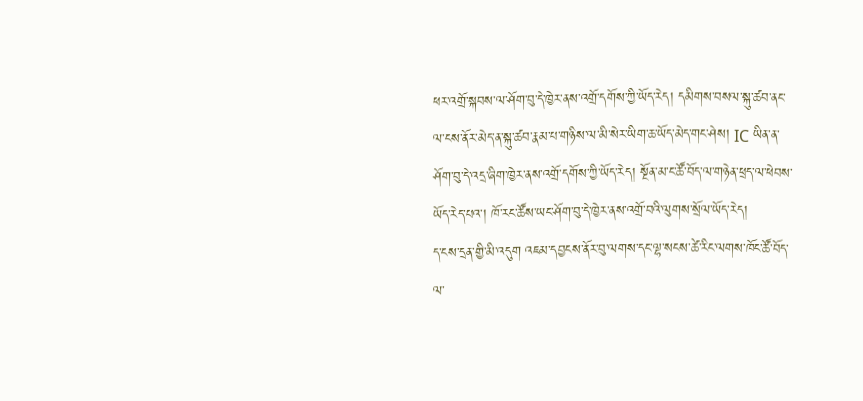ཕར་འགྲོ་སྐབས་ལ་ཤོག་བུ་དེ་ཁྱེར་ནས་འགྲོ་དགོས་ཀྱི་ཡོད་རེད། དམིགས་བསལ་སྐུ་ཚབ་ནང་ལ་ངས་ནོར་མེད་ན་སྐུ་ཚབ་རྣམ་པ་གཉིས་ལ་མི་སེར་ཡིག་ཆ་ཡོད་མེད་གང་ཤེས། IC ཡིན་ན་ཤོག་བུ་དེ་འདྲ་ཞིག་ཁྱེར་ནས་འགྲོ་དགོས་ཀྱི་ཡོད་རེད། སྔོན་མ་ང་ཚོ་བོད་ལ་གཉེན་ཕྲད་ལ་ཕེབས་ཡོད་རེད་པའ་། ཁོ་རང་ཚོས་ཡང་ཤོག་བུ་དེ་ཁྱེར་ནས་འགྲོ་བའི་ལུགས་སྲོལ་ཡོད་རེད།
ད་ངས་དྲན་གྱི་མི་འདུག འཇམ་དབྱངས་ནོར་བུ་ལགས་དང་ལྷ་སངས་ཚེ་རིང་ལགས་ཁོང་ཚོ་བོད་ལ་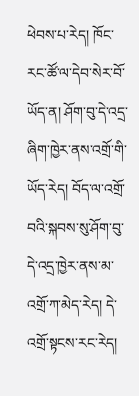ཕེབས་པ་རེད། ཁོང་རང་ཚོ་ལ་དེབ་སེར་བོ་ཡོད་ན། ཤོག་བུ་དེ་འདྲ་ཞིག་ཁྱེར་ནས་འགྲོ་གི་ཡོད་རེད། བོད་ལ་འགྲོ་བའི་སྐབས་སུ་ཤོག་བུ་དེ་འདྲ་ཁྱེར་ནས་མ་འགྲོ་ཀ་མེད་རེད། དེ་འགྲོ་སྟངས་རང་རེད།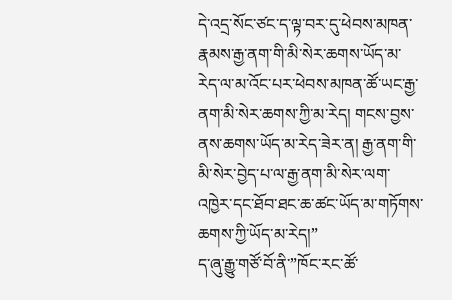དེ་འདྲ་སོང་ཙང་ད་ལྟ་བར་དུ་ཕེབས་མཁན་རྣམས་རྒྱ་ནག་གི་མི་སེར་ཆགས་ཡོད་མ་རེད་ལ་མ་འོང་པར་ཕེབས་མཁན་ཚོ་ཡང་རྒྱ་ནག་མི་སེར་ཆགས་ཀྱི་མ་རེད། གངས་བྱས་ནས་ཆགས་ཡོད་མ་རེད་ཟེར་ན། རྒྱ་ནག་གི་མི་སེར་བྱེད་པ་ལ་རྒྱ་ནག་མི་སེར་ལག་འཁྱེར་དང་ཐོབ་ཐང་ཆ་ཚང་ཡོད་མ་གཏོགས་ཆགས་ཀྱི་ཡོད་མ་རེད།”
ད་ཞུ་རྒྱུ་གཙོ་བོ་ནི་”ཁོང་རང་ཚོ་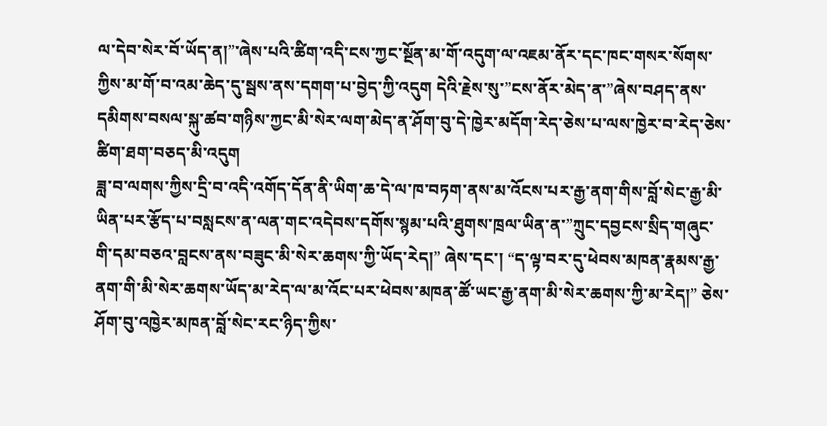ལ་དེབ་སེར་བོ་ཡོད་ན།”་ཞེས་པའི་ཚིག་འདི་ངས་ཀྱང་སྔོན་མ་གོ་འདུག་ལ་འཇམ་ནོར་དང་ཁང་གསར་སོགས་ཀྱིས་མ་གོ་བ་འམ་ཆེད་དུ་སྦས་ནས་དགག་པ་བྱེད་ཀྱི་འདུག དེའི་རྗེས་སུ་”ངས་ནོར་མེད་ན་”ཞེས་བཤད་ནས་དམིགས་བསལ་སྐུ་ཚབ་གཉིས་ཀྱང་མི་སེར་ལག་མེད་ན་ཤོག་བུ་དེ་ཁྱེར་མདོག་རེད་ཅེས་པ་ལས་ཁྱེར་བ་རེད་ཅེས་ཚིག་ཐག་བཅད་མི་འདུག
ཟླ་བ་ལགས་ཀྱིས་དྲི་བ་འདི་འགོད་དོན་ནི་ཡིག་ཆ་དེ་ལ་ཁ་བཏག་ནས་མ་འོངས་པར་རྒྱ་ནག་གིས་བློ་སེང་རྒྱ་མི་ཡིན་པར་རྩོད་པ་བསླངས་ན་ལན་གང་འདེབས་དགོས་སྙམ་པའི་ཐུགས་ཁྲལ་ཡིན་ན་”ཀྲུང་དབྱངས་སྲིད་གཞུང་གི་དམ་བཅའ་བླངས་ནས་བཟུང་མི་སེར་ཆགས་ཀྱི་ཡོད་རེད།” ཞེས་དང་། “ད་ལྟ་བར་དུ་ཕེབས་མཁན་རྣམས་རྒྱ་ནག་གི་མི་སེར་ཆགས་ཡོད་མ་རེད་ལ་མ་འོང་པར་ཕེབས་མཁན་ཚོ་ཡང་རྒྱ་ནག་མི་སེར་ཆགས་ཀྱི་མ་རེད།” ཅེས་ཤོག་བུ་འཁྱེར་མཁན་བློ་སེང་རང་ཉིད་ཀྱིས་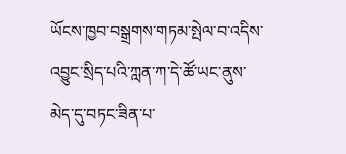ཡོངས་ཁྱབ་བསྒྲགས་གཏམ་སྤེལ་བ་འདིས་འབྱུང་སྲིད་པའི་ཀླན་ཀ་དེ་ཚོ་ཡང་ནུས་མེད་དུ་བཏང་ཟིན་པ་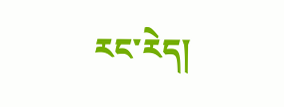རང་རེད།